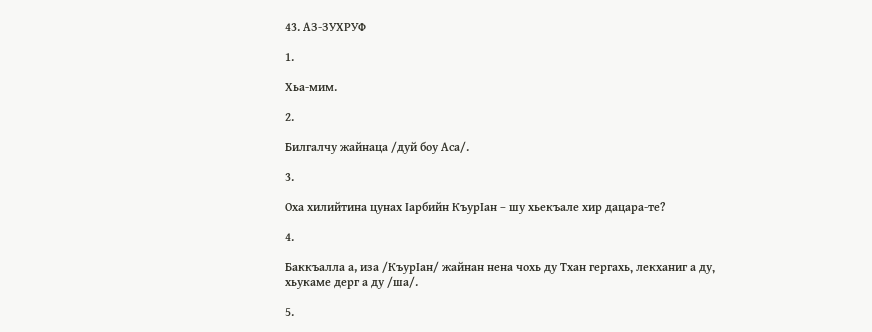43. АЗ-ЗУХРУФ

1.

Хьа-мим.

2.

Билгалчу жайнаца /дуй боу Аса/.

3.

Оха хилийтина цунах Iарбийн КъурIан – шу хьекъале хир дацара-те?

4.

Баккъалла а, иза /КъурIан/ жайнан нена чохь ду Тхан гергахь‚ лекханиг а ду‚
хьукаме дерг а ду /ша/.

5.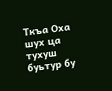Ткъа Оха шух ца тухуш буьтур бу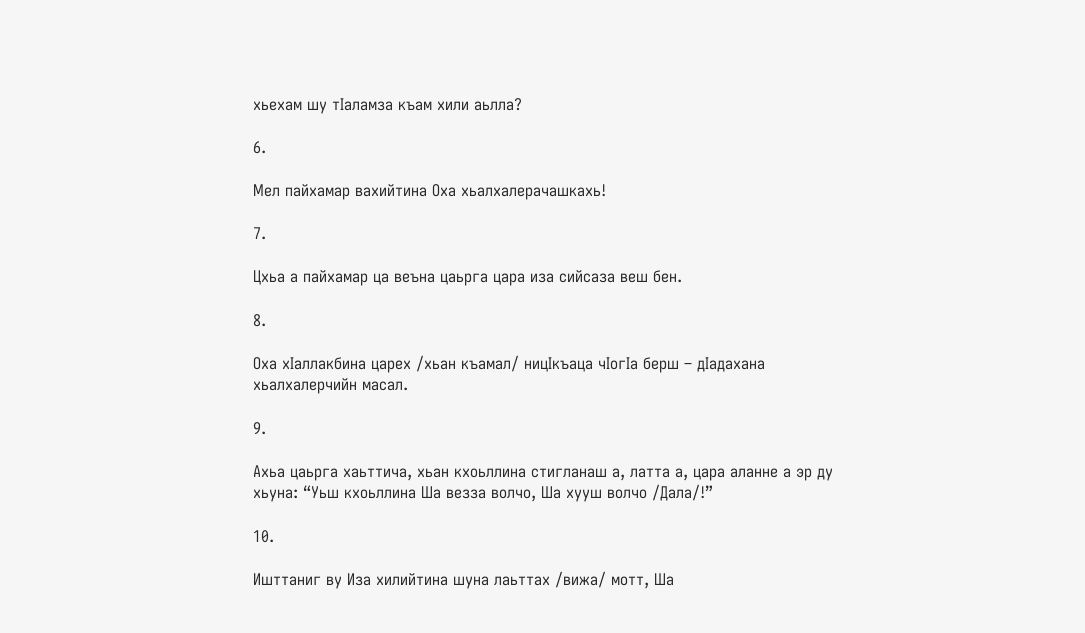хьехам шу тIаламза къам хили аьлла?

6.

Мел пайхамар вахийтина Оха хьалхалерачашкахь!

7.

Цхьа а пайхамар ца веъна цаьрга цара иза сийсаза веш бен.

8.

Оха хIаллакбина царех /хьан къамал/ ницIкъаца чIогIа берш – дIадахана
хьалхалерчийн масал.

9.

Ахьа цаьрга хаьттича‚ хьан кхоьллина стигланаш а‚ латта а‚ цара аланне а эр ду
хьуна: “Уьш кхоьллина Ша везза волчо‚ Ша хууш волчо /Дала/!”

10.

Ишттаниг ву Иза хилийтина шуна лаьттах /вижа/ мотт‚ Ша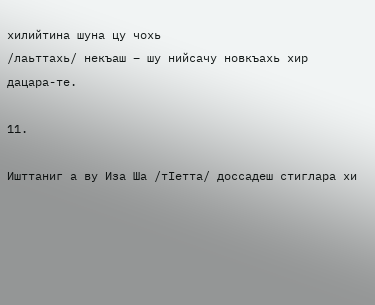хилийтина шуна цу чохь
/лаьттахь/ некъаш – шу нийсачу новкъахь хир дацара-те.

11.

Ишттаниг а ву Иза Ша /тIетта/ доссадеш стиглара хи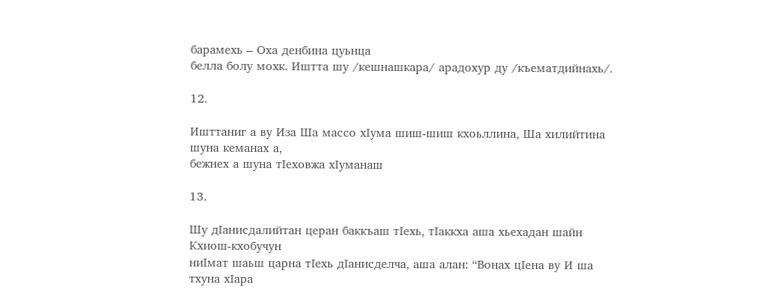барамехь – Оха денбина цуьнца
белла болу мохк. Иштта шу /кешнашкара/ арадохур ду /къематдийнахь/.

12.

Ишттаниг а ву Иза Ша массо хIума шиш-шиш кхоьллина‚ Ша хилийтина шуна кеманах а‚
бежнех а шуна тIеховжа хIуманаш

13.

Шу дIанисдалийтан церан баккъаш тIехь‚ тIаккха аша хьехадан шайн Кхиош-кхобучун
ниIмат шаьш царна тIехь дIанисделча‚ аша алан: “Вонах цIена ву И ша тхуна хIара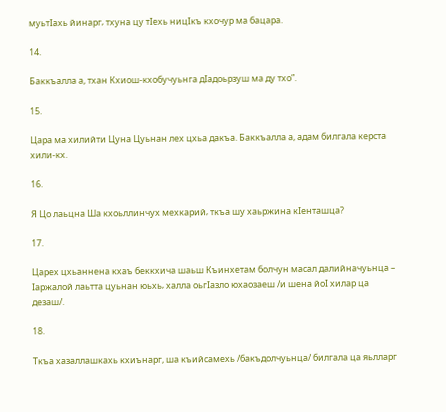муьтIахь йинарг‚ тхуна цу тIехь ницIкъ кхочур ма бацара.

14.

Баккъалла а, тхан Кхиош-кхобучуьнга дIадоьрзуш ма ду тхо”.

15.

Цара ма хилийти Цуна Цуьнан лех цхьа дакъа. Баккъалла а, адам билгала керста
хили-кх.

16.

Я Цо лаьцна Ша кхоьллинчух мехкарий‚ ткъа шу хаьржина кIенташца?

17.

Царех цхьаннена кхаъ беккхича шаьш Къинхетам болчун масал далийначуьнца –
Iаржалой лаьтта цуьнан юьхь‚ халла оьгIазло юхаозаеш /и шена йоI хилар ца
дезаш/.

18.

Ткъа хазаллашкахь кхиънарг, ша къийсамехь /бакъдолчуьнца/ билгала ца яьлларг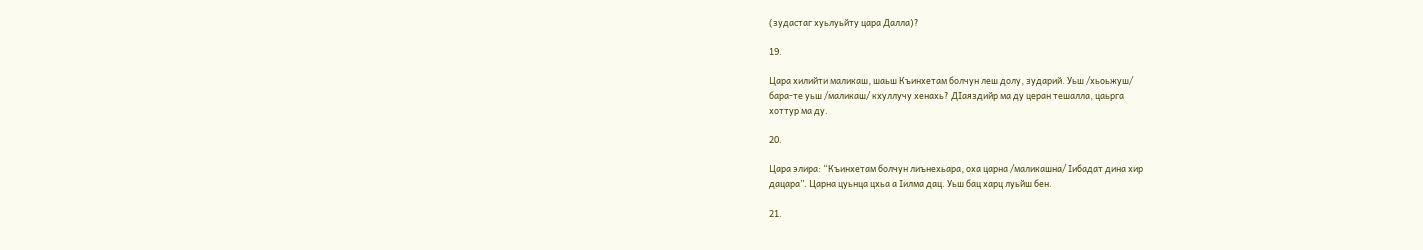(зудастаг хуьлуьйту цара Далла)?

19.

Цара хилийти маликаш‚ шаьш Къинхетам болчун леш долу‚ зударий. Уьш /хьоьжуш/
бара-те уьш /маликаш/ кхуллучу хенахь? ДIаяздийр ма ду церан тешалла‚ цаьрга
хоттур ма ду.

20.

Цара элира: “Къинхетам болчун лиънехьара‚ оха царна /маликашна/ Iибадат дина хир
дацара”. Царна цуьнца цхьа а Iилма дац. Уьш бац харц луьйш бен.

21.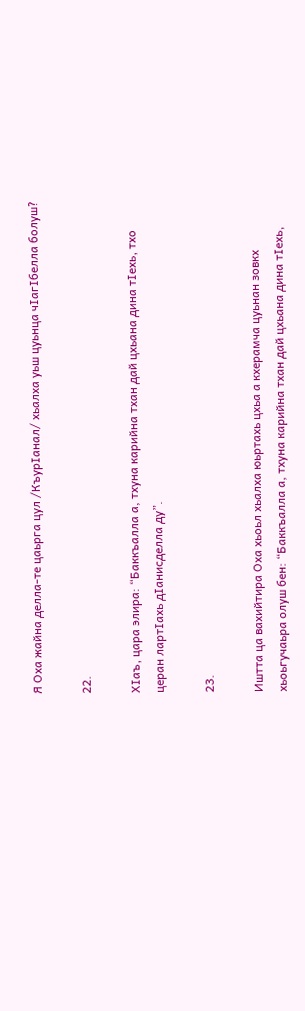Я Оха жайна делла-те цаьрга цул /КъурIанал/ хьалха уьш цуьнца чIагIбелла болуш?

22.

ХIаъ‚ цара элира: “Баккъалла а, тхуна карийна тхан дай цхьана дина тIехь‚ тхо
церан лартIахь дIанисделла ду”.

23.

Иштта ца вахийтира Оха хьоьл хьалха юьртахь цхьа а кхерамча цуьнан зовкх
хьоьгучаьра олуш бен: “Баккъалла а, тхуна карийна тхан дай цхьана дина тIехь‚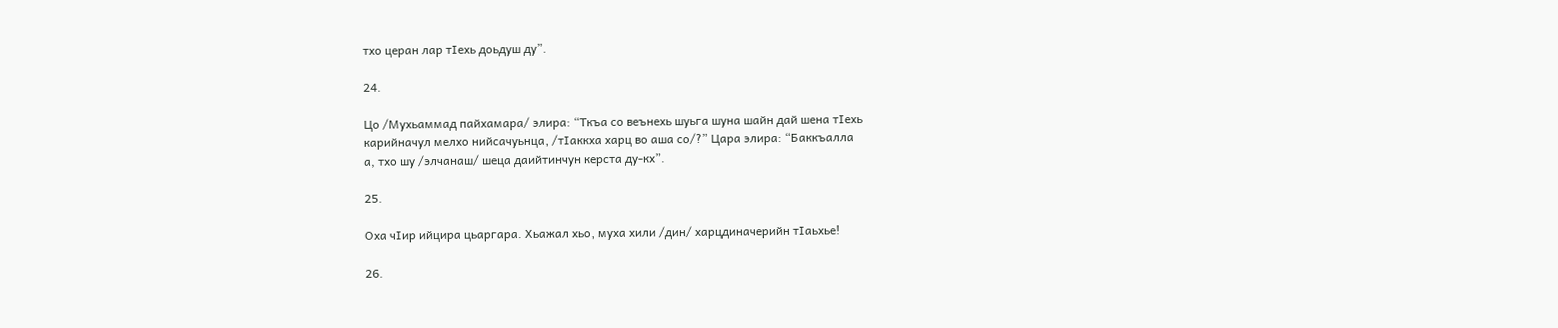тхо церан лар тIехь доьдуш ду”.

24.

Цо /Мухьаммад пайхамара/ элира: “Ткъа со веънехь шуьга шуна шайн дай шена тIехь
карийначул мелхо нийсачуьнца‚ /тIаккха харц во аша со/?” Цара элира: “Баккъалла
а, тхо шу /элчанаш/ шеца даийтинчун керста ду-кх”.

25.

Оха чIир ийцира цьаргара. Хьажал хьо‚ муха хили /дин/ харцдиначерийн тIаьхье!

26.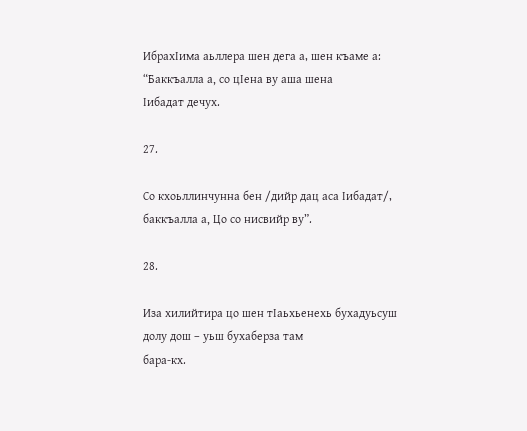ИбрахIима аьллера шен дега а‚ шен къаме а: “Баккъалла а, со цIена ву аша шена
Iибадат дечух.

27.

Со кхоьллинчунна бен /дийр дац аса Iибадат/‚ баккъалла а, Цо со нисвийр ву”.

28.

Иза хилийтира цо шен тIаьхьенехь бухадуьсуш долу дош – уьш бухаберза там
бара-кх.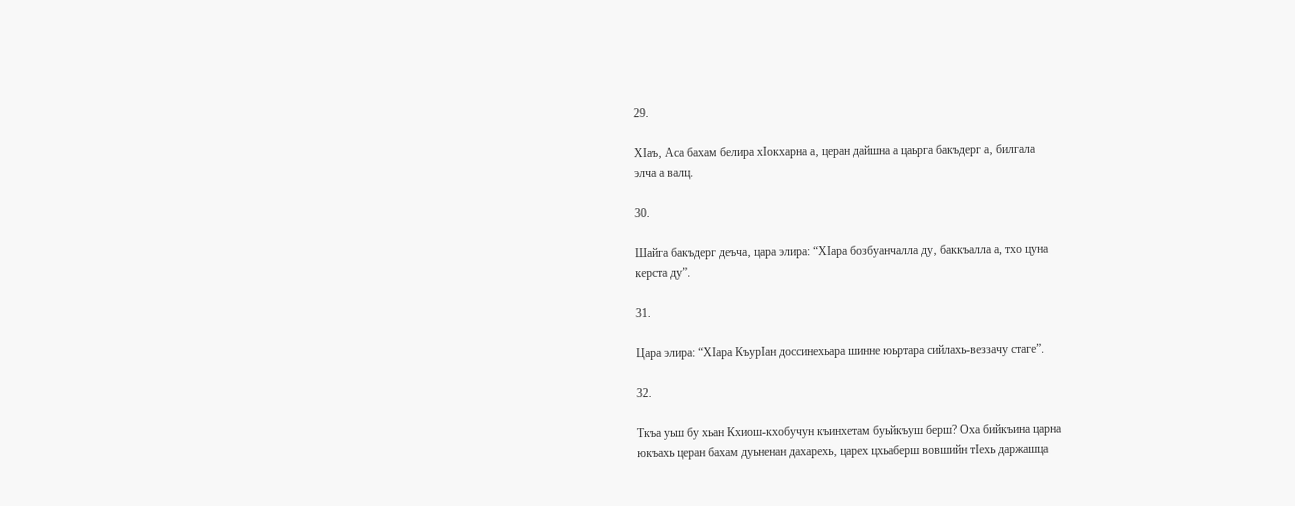29.

ХIаъ‚ Аса бахам белира хIокхарна а‚ церан дайшна а цаьрга бакъдерг а‚ билгала
элча а валц.

30.

Шайга бакъдерг деъча‚ цара элира: “ХIара бозбуанчалла ду‚ баккъалла а, тхо цуна
керста ду”.

31.

Цара элира: “ХIара КъурIан доссинехьара шинне юьртара сийлахь-веззачу стаге”.

32.

Ткъа уьш бу хьан Кхиош-кхобучун къинхетам буьйкъуш берш? Оха бийкъина царна
юкъахь церан бахам дуьненан дахарехь‚ царех цхьаберш вовшийн тIехь даржашца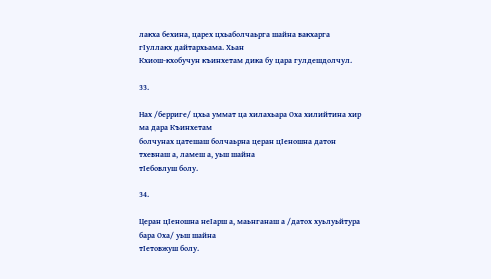лакха бехина‚ царех цхьаболчаьрга шайна вакхарга гIуллакх дайтархьама. Хьан
Кхиош-кхобучун къинхетам дика бу цара гулдешдолчул.

33.

Нах /берриге/ цхьа уммат ца хилахьара Оха хилийтина хир ма дара Къинхетам
болчунах цатешаш болчаьрна церан цIеношна датон тхевнаш а‚ ламеш а‚ уьш шайна
тIебовлуш болу.

34.

Церан цIеношна неIарш а‚ маьнганаш а /датох хуьлуьйтура бара Оха/ уьш шайна
тIетовжуш болу.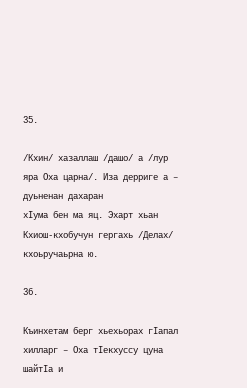35.

/Кхин/ хазаллаш /дашо/ а /лур яра Оха царна/. Иза дерриге а – дуьненан дахаран
хIума бен ма яц. Эхарт хьан Кхиош-кхобучун гергахь /Делах/ кхоьручаьрна ю.

36.

Къинхетам берг хьехьорах гIапал хилларг – Оха тIекхуссу цуна шайтIа и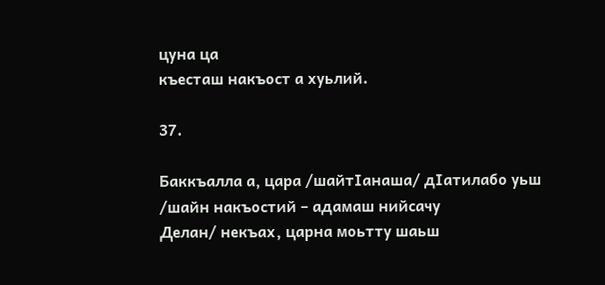цуна ца
къесташ накъост а хуьлий.

37.

Баккъалла а, цара /шайтIанаша/ дIатилабо уьш /шайн накъостий – адамаш нийсачу
Делан/ некъах‚ царна моьтту шаьш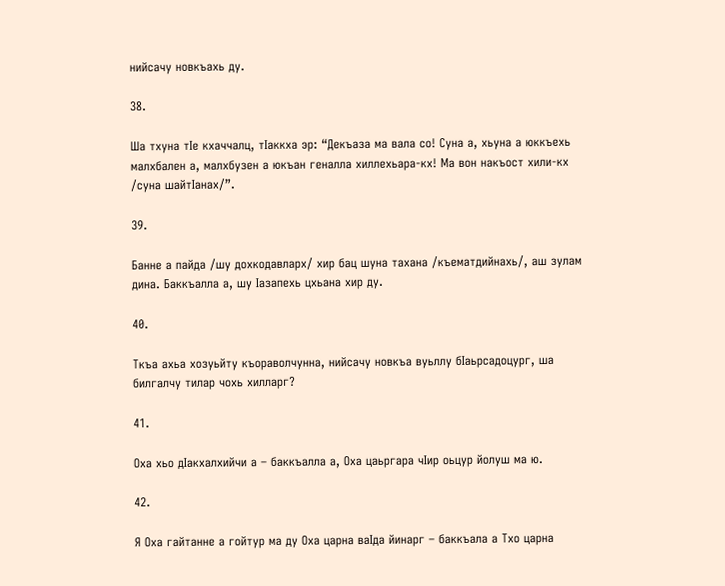нийсачу новкъахь ду.

38.

Ша тхуна тIе кхаччалц‚ тIаккха эр: “Декъаза ма вала со! Суна а‚ хьуна а юккъехь
малхбален а‚ малхбузен а юкъан геналла хиллехьара-кх! Ма вон накъост хили-кх
/суна шайтIанах/”.

39.

Банне а пайда /шу дохкодавларх/ хир бац шуна тахана /къематдийнахь/‚ аш зулам
дина. Баккъалла а, шу Iазапехь цхьана хир ду.

40.

Ткъа ахьа хозуьйту къораволчунна‚ нийсачу новкъа вуьллу бIаьрсадоцург‚ ша
билгалчу тилар чохь хилларг?

41.

Оха хьо дIакхалхийчи а – баккъалла а, Оха цаьргара чIир оьцур йолуш ма ю.

42.

Я Оха гайтанне а гойтур ма ду Оха царна ваIда йинарг – баккъала а Тхо царна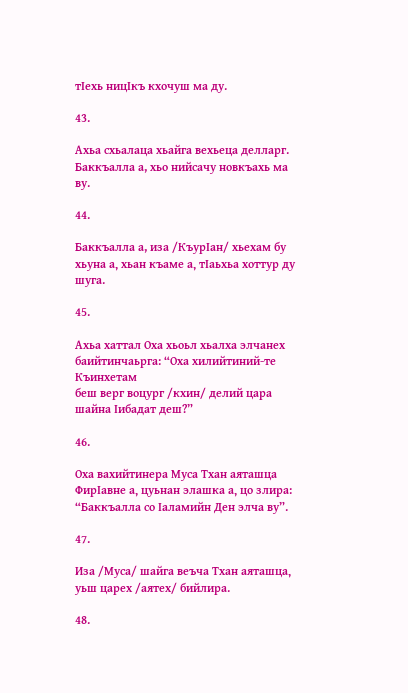тIехь ницIкъ кхочуш ма ду.

43.

Ахьа схьалаца хьайга вехьеца делларг. Баккъалла а, хьо нийсачу новкъахь ма ву.

44.

Баккъалла а, иза /КъурIан/ хьехам бу хьуна а‚ хьан къаме а‚ тIаьхьа хоттур ду
шуга.

45.

Ахьа хаттал Оха хьоьл хьалха элчанех баийтинчаьрга: “Оха хилийтиний-те Къинхетам
беш верг воцург /кхин/ делий цара шайна Iибадат деш?”

46.

Оха вахийтинера Муса Тхан аяташца ФирIавне а‚ цуьнан элашка а‚ цо злира:
“Баккъалла со Iаламийн Ден элча ву”.

47.

Иза /Муса/ шайга веъча Тхан аяташца‚ уьш царех /аятех/ бийлира.

48.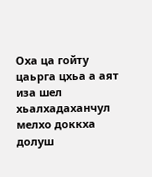Оха ца гойту цаьрга цхьа а аят иза шел хьалхадаханчул мелхо доккха долуш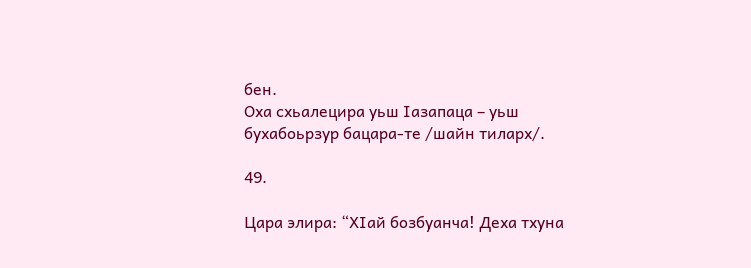бен.
Оха схьалецира уьш Iазапаца – уьш бухабоьрзур бацара-те /шайн тиларх/.

49.

Цара элира: “ХIай бозбуанча! Деха тхуна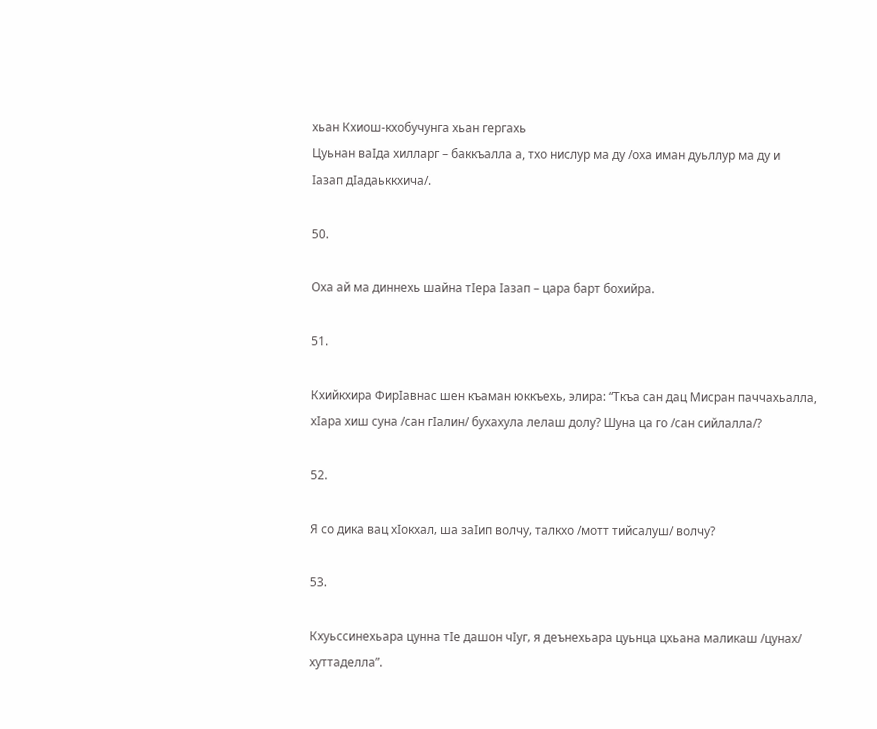хьан Кхиош-кхобучунга хьан гергахь
Цуьнан ваIда хилларг – баккъалла а, тхо нислур ма ду /оха иман дуьллур ма ду и
Iазап дIадаьккхича/.

50.

Оха ай ма диннехь шайна тIера Iазап – цара барт бохийра.

51.

Кхийкхира ФирIавнас шен къаман юккъехь‚ элира: “Ткъа сан дац Мисран паччахьалла,
хIара хиш суна /сан гIалин/ бухахула лелаш долу? Шуна ца го /сан сийлалла/?

52.

Я со дика вац хIокхал‚ ша заIип волчу‚ талкхо /мотт тийсалуш/ волчу?

53.

Кхуьссинехьара цунна тIе дашон чIуг‚ я деънехьара цуьнца цхьана маликаш /цунах/
хуттаделла”.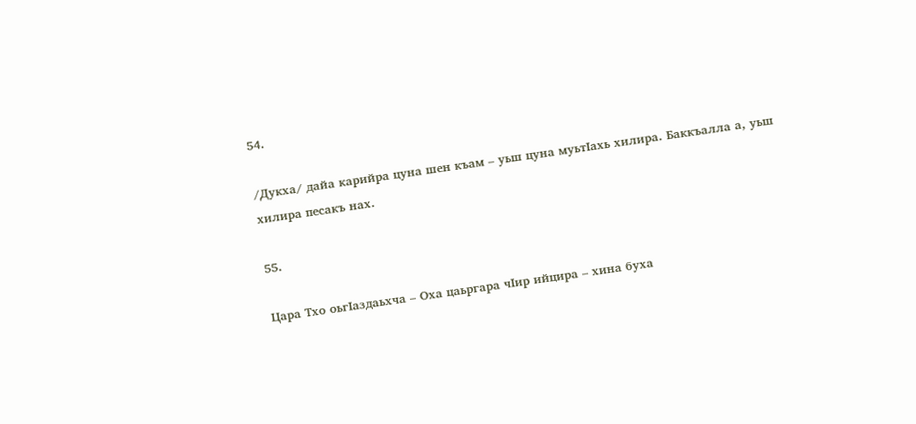54.

/Дукха/ дайа карийра цуна шен къам – уьш цуна муьтIахь хилира. Баккъалла а, уьш
хилира песакъ нах.

55.

Цара Тхо оьгIаздаьхча – Оха цаьргара чIир ийцира – хина буха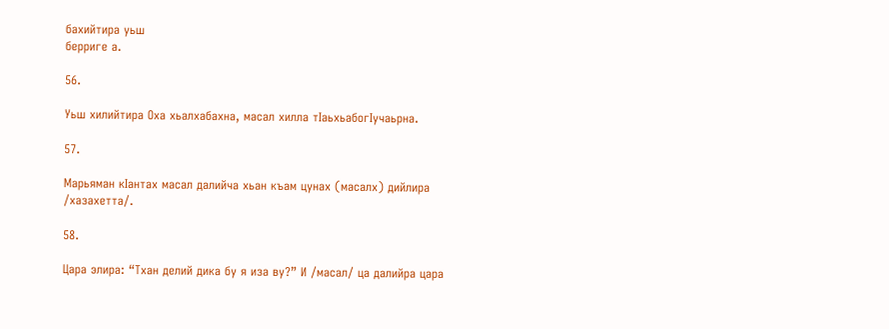бахийтира уьш
берриге а.

56.

Уьш хилийтира Оха хьалхабахна‚ масал хилла тIаьхьабогIучаьрна.

57.

Марьяман кIантах масал далийча хьан къам цунах (масалх) дийлира /хазахетта/.

58.

Цара элира: “Тхан делий дика бу я иза ву?” И /масал/ ца далийра цара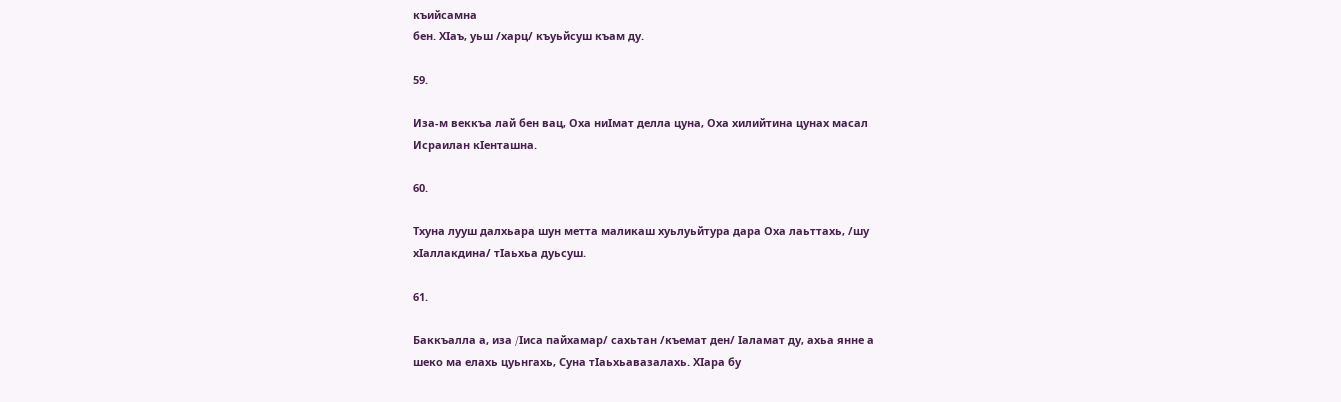къийсамна
бен. ХIаъ‚ уьш /харц/ къуьйсуш къам ду.

59.

Иза-м веккъа лай бен вац‚ Оха ниIмат делла цуна‚ Оха хилийтина цунах масал
Исраилан кIенташна.

60.

Тхуна лууш далхьара шун метта маликаш хуьлуьйтура дара Оха лаьттахь‚ /шу
хIаллакдина/ тIаьхьа дуьсуш.

61.

Баккъалла а, иза /Iиса пайхамар/ сахьтан /къемат ден/ Iаламат ду‚ ахьа янне а
шеко ма елахь цуьнгахь‚ Суна тIаьхьавазалахь. ХIара бу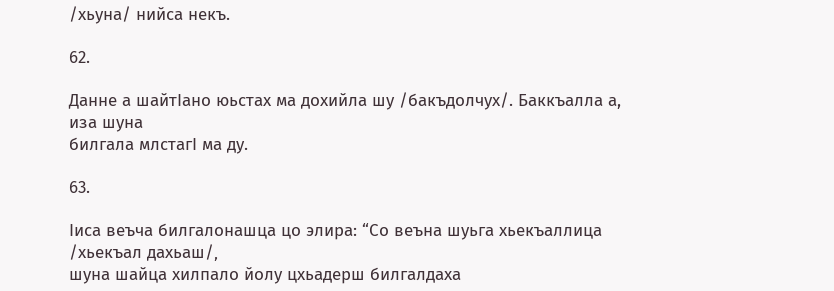/хьуна/ нийса некъ.

62.

Данне а шайтIано юьстах ма дохийла шу /бакъдолчух/. Баккъалла а, иза шуна
билгала млстагI ма ду.

63.

Iиса веъча билгалонашца цо элира: “Со веъна шуьга хьекъаллица /хьекъал дахьаш/‚
шуна шайца хилпало йолу цхьадерш билгалдаха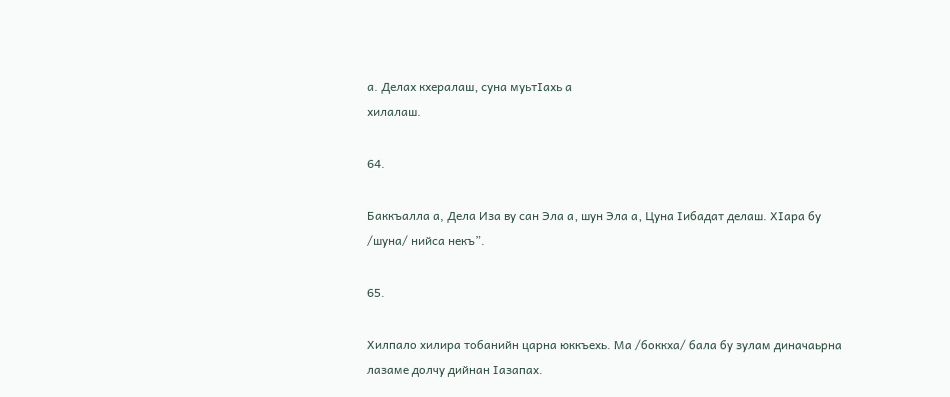а. Делах кхералаш‚ суна муьтIахь а
хилалаш.

64.

Баккъалла а, Дела Иза ву сан Эла а‚ шун Эла а‚ Цуна Iибадат делаш. ХIара бу
/шуна/ нийса некъ”.

65.

Хилпало хилира тобанийн царна юккъехь. Ма /боккха/ бала бу зулам диначаьрна
лазаме долчу дийнан Iазапах.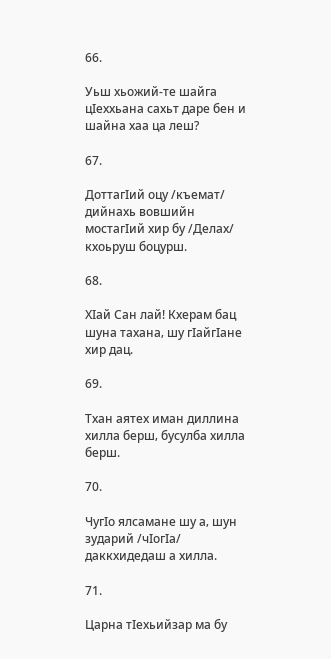66.

Уьш хьожий-те шайга цIеххьана сахьт даре бен и шайна хаа ца леш?

67.

ДоттагIий оцу /къемат/ дийнахь вовшийн мостагIий хир бу /Делах/ кхоьруш боцурш.

68.

ХIай Сан лай! Кхерам бац шуна тахана‚ шу гIайгIане хир дац.

69.

Тхан аятех иман диллина хилла берш‚ бусулба хилла берш.

70.

ЧугIо ялсамане шу а‚ шун зударий /чIогIа/ даккхидедаш а хилла.

71.

Царна тIехьийзар ма бу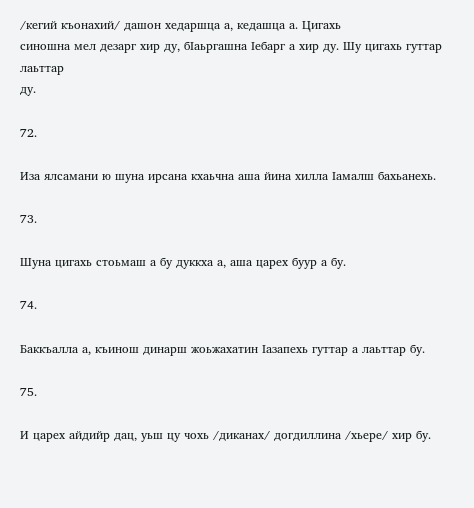/кегий къонахий/ дашон хедаршца а‚ кедашца а. Цигахь
синошна мел дезарг хир ду‚ бIаьргашна Iебарг а хир ду. Шу цигахь гуттар лаьттар
ду.

72.

Иза ялсамани ю шуна ирсана кхаьчна аша йина хилла Iамалш бахьанехь.

73.

Шуна цигахь стоьмаш а бу дуккха а‚ аша царех буур а бу.

74.

Баккъалла а, къинош динарш жоьжахатин Iазапехь гуттар а лаьттар бу.

75.

И царех айдийр дац‚ уьш цу чохь /диканах/ догдиллина /хьере/ хир бу.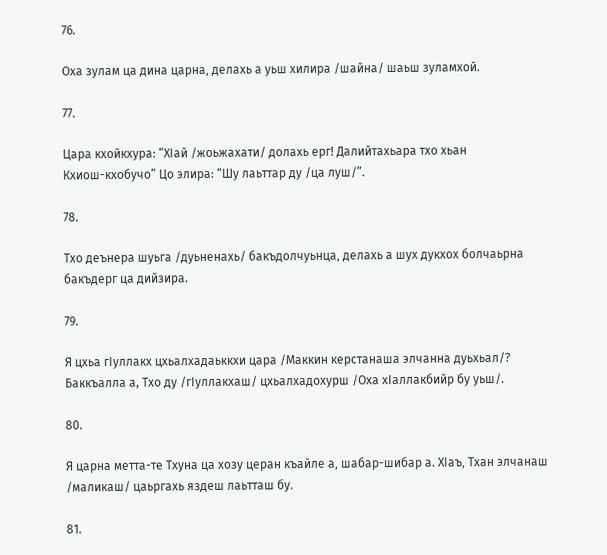76.

Оха зулам ца дина царна‚ делахь а уьш хилира /шайна/ шаьш зуламхой.

77.

Цара кхойкхура: “ХIай /жоьжахати/ долахь ерг! Далийтахьара тхо хьан
Кхиош-кхобучо” Цо элира: “Шу лаьттар ду /ца луш/”.

78.

Тхо деънера шуьга /дуьненахь/ бакъдолчуьнца‚ делахь а шух дукхох болчаьрна
бакъдерг ца дийзира.

79.

Я цхьа гIуллакх цхьалхадаьккхи цара /Маккин керстанаша элчанна дуьхьал/?
Баккъалла а, Тхо ду /гIуллакхаш/ цхьалхадохурш /Оха хIаллакбийр бу уьш/.

80.

Я царна метта-те Тхуна ца хозу церан къайле а‚ шабар-шибар а. ХIаъ‚ Тхан элчанаш
/маликаш/ цаьргахь яздеш лаьтташ бу.

81.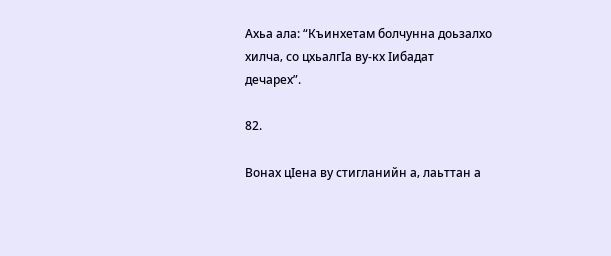Ахьа ала: “Къинхетам болчунна доьзалхо хилча‚ со цхьалгIа ву-кх Iибадат
дечарех”.

82.

Вонах цIена ву стигланийн а‚ лаьттан а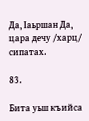Да‚ Iаьршан Да‚ цара дечу /харц/ сипатах.

83.

Бита уьш къийса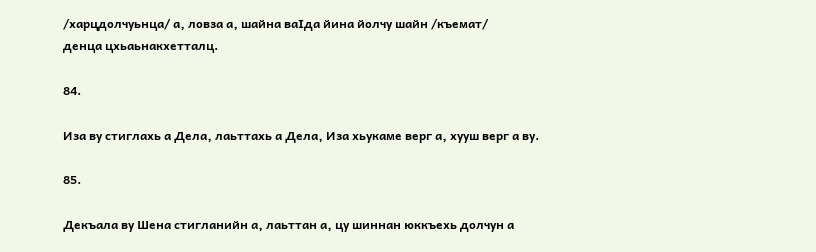/харцдолчуьнца/ а‚ ловза а‚ шайна ваIда йина йолчу шайн /къемат/
денца цхьаьнакхетталц.

84.

Иза ву стиглахь а Дела‚ лаьттахь а Дела‚ Иза хьукаме верг а‚ хууш верг а ву.

85.

Декъала ву Шена стигланийн а‚ лаьттан а‚ цу шиннан юккъехь долчун а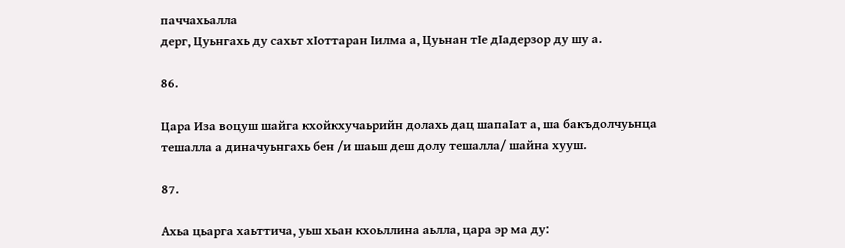паччахьалла
дерг‚ Цуьнгахь ду сахьт хIоттаран Iилма а‚ Цуьнан тIе дIадерзор ду шу а.

86.

Цара Иза воцуш шайга кхойкхучаьрийн долахь дац шапаIат а‚ ша бакъдолчуьнца
тешалла а диначуьнгахь бен /и шаьш деш долу тешалла/ шайна хууш.

87.

Ахьа цьарга хаьттича‚ уьш хьан кхоьллина аьлла‚ цара эр ма ду: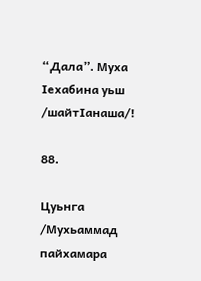“Дала”. Муха
Iехабина уьш /шайтIанаша/!

88.

Цуьнга /Мухьаммад пайхамара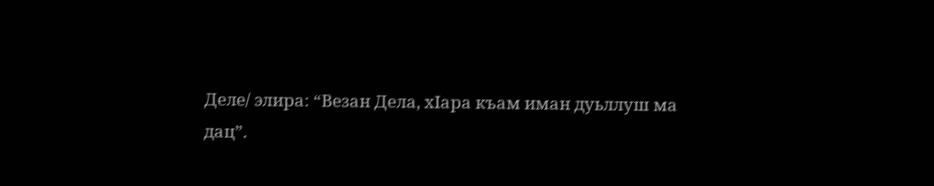Деле/ элира: “Везан Дела‚ хIара къам иман дуьллуш ма
дац”.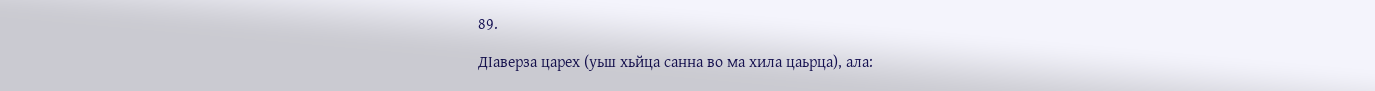89.

ДIаверза царех (уьш хьйца санна во ма хила цаьрца)‚ ала: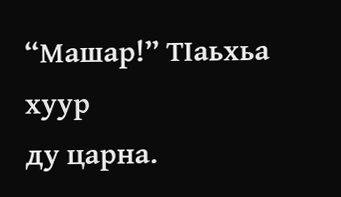“Машар!” ТIаьхьа хуур
ду царна.